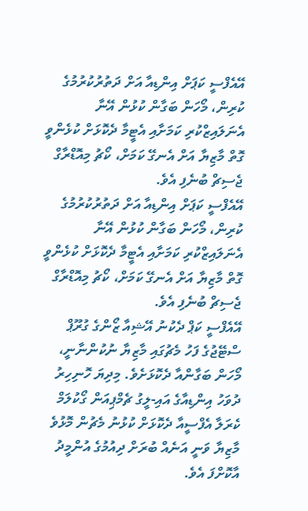އޭއެފްސީ ކަޕަށް އިންޑިއާ އަށް ދަތުރުކުރުމުގެ ކުރިން، މޯހަން ބަގާން ކުޅުން އޭނާ އެނަލައިޒްކުރި ކަމަށާއި އެޓީމާ ދެކޮޅަށް ކުޅެންވީ ގޮތް މާޒިޔާ އަށް އެނގޭ ކަމަށް، ކޯޗު މިއޮޑްރާގް ޖެސިޗް ބުނެފި އެވެ.
އޭއެފްސީ ކަޕަށް އިންޑިއާ އަށް ދަތުރުކުރުމުގެ ކުރިން، މޯހަން ބަގާން ކުޅުން އޭނާ އެނަލައިޒްކުރި ކަމަށާއި އެޓީމާ ދެކޮޅަށް ކުޅެންވީ ގޮތް މާޒިޔާ އަށް އެނގޭ ކަމަށް، ކޯޗު މިއޮޑްރާގް ޖެސިޗް ބުނެފި އެވެ.
އޭއެފްސީ ކަޕް ދެކުނު އޭޝިއާ ޒޯންގެ ގުރޫޕް ސްޓޭޖުގެ ފަހު މެޗުގައި މާޒިޔާ ނުކުންނާނީ، މޯހަން ބަގާންއާ ދެކޮޅަށެވެ. މިދިޔަ ހޮނިހިރު ދުވަހު އިންޑިއާގެ އައި-ލީގު ޗެމްޕިއަން ގޯކުލަމް ކެރަލާ އެފްސީއާ ދެކޮޅަށް ކުޅުނު މެޗުން މޮޅުވެ މާޒިޔާ ވަނީ އަނެއް ބުރަށް ދިއުމުގެ އުންމީދު އާކޮށްފަ އެވެ.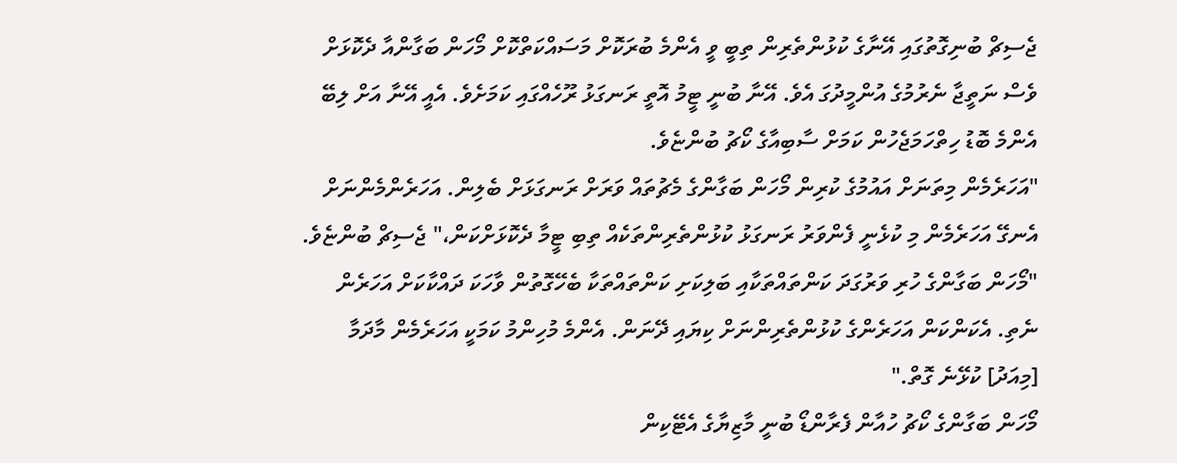ޖެސިޗް ބުނިގޮތުގައި އޭނާގެ ކުޅުންތެރިން ތިބީ ވީ އެންމެ ބުރަކޮށް މަސައްކަތްކޮށް މޯހަން ބަގާންއާ ދެކޮޅަށް ވެސް ނަތީޖާ ނެރުމުގެ އުންމީދުގަ އެވެ. އޭނާ ބުނީ ޓީމު އޮތީ ރަނގަޅު ރޫހެއްގައި ކަމަށެވެ. އެއީ އޭނާ އަށް ލިބޭ އެންމެ ބޮޑު ހިތްހަމަޖެހުން ކަމަށް ސާބިއާގެ ކޯޗު ބުންޏެވެ.
"އަހަރެމެން މިތަނަށް އައުމުގެ ކުރިން މޯހަން ބަގާންގެ މެޗުތައް ވަރަށް ރަނގަޅަށް ބެލިން. އަހަރެންމެންނަށް އެނގޭ އަހަރެމެން މި ކުޅެނީ ފެންވަރު ރަނގަޅު ކުޅުންތެރިންތަކެއް ތިބި ޓީމާ ދެކޮޅަށްކަން،" ޖެސިޗް ބުންޏެވެ. "މޯހަން ބަގާންގެ ހުރި ވަރުގަދަ ކަންތައްތަކާއި ބަލިކަށި ކަންތައްތަކާ ބެހޭގޮތުން ވާހަކަ ދައްކާކަށް އަހަރެން ނެތި. އެކަންކަން އަހަރެންގެ ކުޅުންތެރިންނަށް ކިޔައި ދޭނަން. އެންމެ މުހިންމު ކަމަކީ އަހަރެމެން މާދަމާ [މިއަދު] ކުޅޭނެ ގޮތް."
މޯހަން ބަގާންގެ ކޯޗު ހުއާން ފެރާންޑޯ ބުނީ މާޒިޔާގެ އެޓޭކިން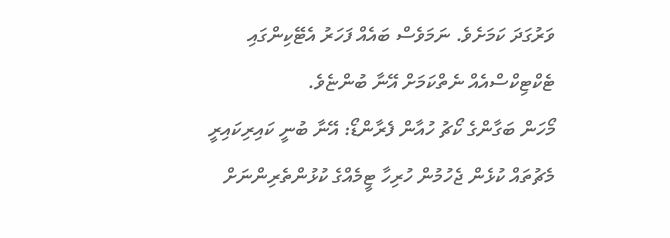ވަރުގަދަ ކަމަށެވެ. ނަމަވެސް ބައެއް ފަހަރު އެޓޭކިންގައި ޓެކްޓިކްސްއެއް ނެތްކަމަށް އޭނާ ބުންޏެވެ.
މޯހަން ބަގާންގެ ކޯޗު ހުއާން ފެރާންޑޯ: އޭނާ ބުނީ ކައިރިކައިރީ މެޗުތައް ކުޅެން ޖެހުމުން ހުރިހާ ޓީމެއްގެ ކުޅުންތެރިންނަށް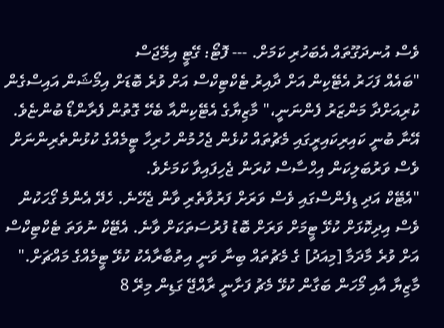ވެސް އުނދަގޫތައް އެބަހުރި ކަމަށް. --- ފޮޓޯ: ގޭޓީ އިމޭޖަސް
"ބައެއް ފަހަރު އެޓޭކިން އަށް ދާއިރު ޓެކްޓިކްސް އަށް ވުރެ ބޮޑަށް އިމޯޝަން އައިސްގެން ކުރިއަށްދާ މަންޒަރު ފެންނަނީ،" މާޒިޔާގެ އެޓޭކިންއާ ބެހޭ ގޮތުން ފެރާންޑޯ ބުންޏެވެ.
އޭނާ ބުނީ ކައިރިކައިރީގައި މެޗުތައް ކުޅެން ޖެހުމުން ހުރިހާ ޓީމެއްގެ ކުޅުންތެރިންނަށް ވެސް ވަރުބަލިކަން އިހްސާސް ކުރަން ޖެހިފައިވާ ކަމަށެވެ.
"އެޓޭކް އަދި ޑިފެންސްގައި ވެސް ވަރަށް ފަރުވާތެރި ވާން ޖެހޭނެ. ހެދޭ އެންމެ ގޯހަކުން ވެސް އިދިކޮޅަށް ކުޅޭ ޓީމަށް ވަރަށް ބޮޑު ފުރުސަތަކަށް ވާނެ. އެޓޭކް ނުވަތަ ޓެކްޓިކްސް އަށް ވުރެ މާދަމާ [މިއަދު] ގެ މެޗުތައް ބިނާ ވަނީ އިތުބާރާއެކު ކުޅޭ ޓީމެއްގެ މައްޗަށް."
މާޒިޔާ އާއި މޯހަން ބަގާން ކުޅޭ މެޗު ފަށާނީ ރާއްޖޭ ގަޑިން މިރޭ 8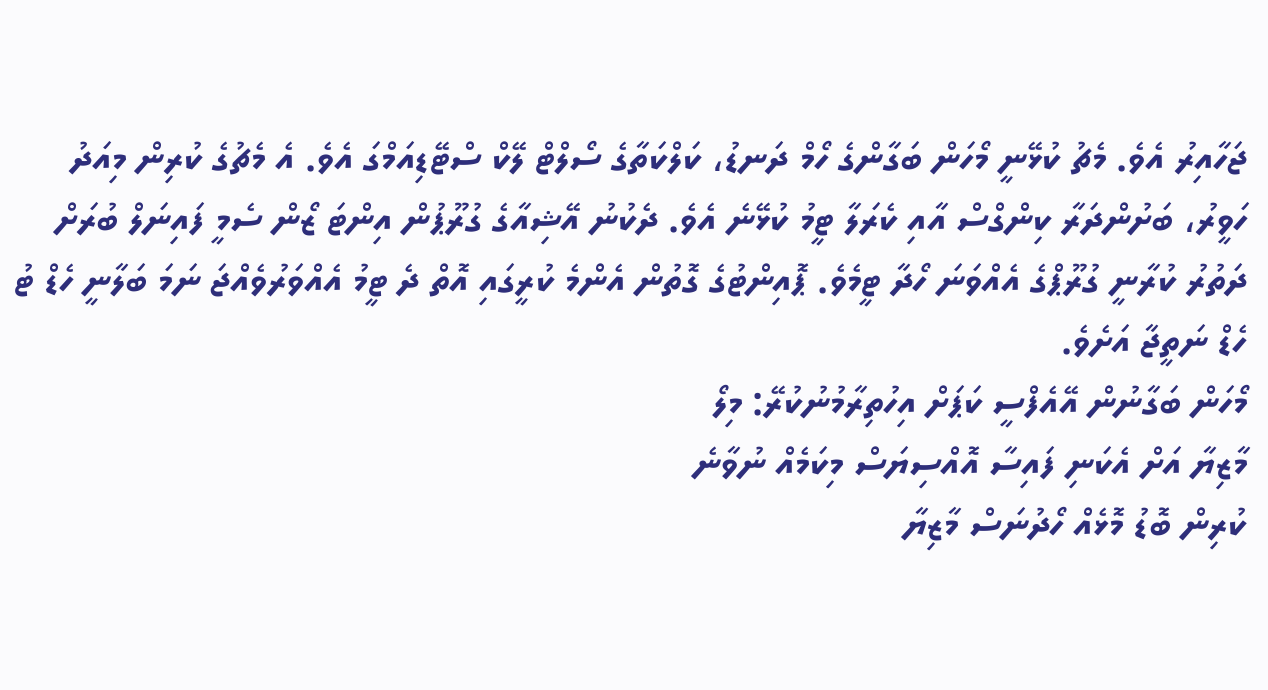ޖަހާއިރު އެވެ. މެޗު ކުޅޭނީ މޯހަން ބަގާންގެ ހޯމް ދަނޑު، ކަލްކަތާގެ ސޯލްޓް ލޭކް ސްޓޭޑިއަމްގަ އެވެ. އެ މެޗުގެ ކުރިން މިއަދު ހަވީރު، ބަށުންދަރާ ކިންގްސް އާއި ކެރަލާ ޓީމު ކުޅޭނެ އެވެ. ދެކުނު އޭޝިއާގެ ގުރޫޕުން އިންޓަ ޒޯން ސެމީ ފައިނަލް ބުރަށް ދަތުރު ކުރާނީ ގުރޫޕްގެ އެއްވަނަ ހޯދާ ޓީމެވެ. ޕޮއިންޓުގެ ގޮތުން އެންމެ ކުރީގައި އޮތް ދެ ޓީމު އެއްވަރުވެއްޖަ ނަމަ ބަލާނީ ހެޑް ޓު ހެޑް ނަތީޖާ އަށެވެ.
މޯހަން ބަގާނުން އޭއެފްސީ ކަޕަށް އިހުތިރާމުނުކުރޭ: މިލޯ
މާޒިޔާ އަށް އެކަނި ފައިސާ އޮއްސިޔަސް މިކަމެއް ނުވާނެ
ކުރިން ބޮޑު މޮޅެއް ހޯދުނަސް މާޒިޔާ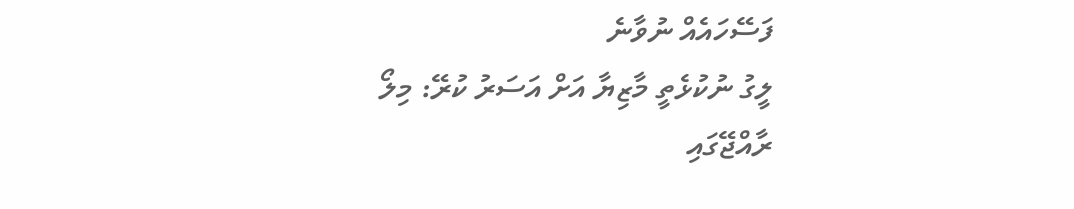ފަސޭހައެއް ނުވާނެ
ލީގު ނުކުޅެތީ މާޒިޔާ އަށް އަސަރު ކުރޭ: މިލޯ
ރާއްޖޭގައި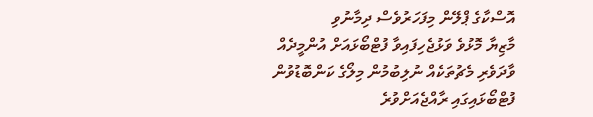އޮސްކާގެ ޕްލޭން މިފަހަރުވެސް ދިމާނުވި
މާޒިޔާ މޮޅުވެ ވަޅުޖެހިފައިވާ ފުޓްބޯޅައަށް އުންމީދެއް
ވާދަވެރި މެޗުތަކެއް ނުލިބުމުން މިލޯގެ ކަންބޮޑުވުން
ފުޓްބޯޅައިގައި ރާއްޖެއަށްވުރެ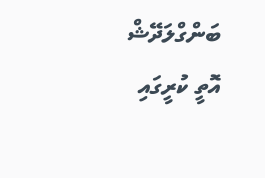ބަންގްލަދޭޝް އޮތީ ކުރީގައި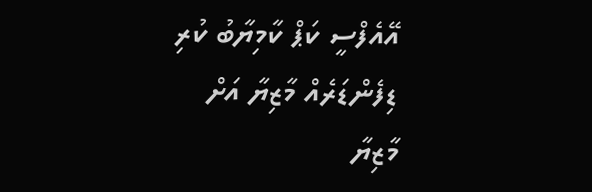އޭއެފްސީ ކަޕް ކާމިޔާބު ކުރި ޑިފެންޑަރެއް މާޒިޔާ އަށް
މާޒިޔާ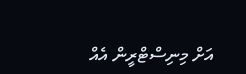އަށް މިނިސްޓްރީން އެއް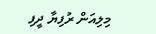މިލިއަން ރުފިޔާ ދީފި